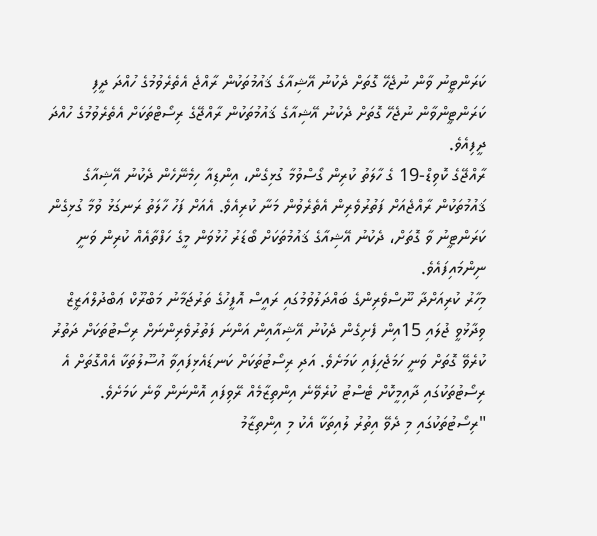ކަރަންޓީނު ވާން ނުޖެހޭ ގޮތަށް ދެކުނު އޭޝިއާގެ ޤައުމުތަކުން ރާއްޖެ އެތެރެވުމުގެ ހުއްދަ ދީފި
ކަރަންޓީންވާން ނުޖެހޭ ގޮތަށް ދެކުނު އޭޝިއާގެ ޤައުމުތަކުން ރާއްޖޭގެ ރިސޯޓްތަކަށް އެތެރެވުމުގެ ހުއްދަ ދީފިއެވެ.
ރާއްޖޭގެ ކޮވިޑް-19 ގެ ހާލަތު ކުރިން ގޯސްވުމާ ގުޅިގެން، އިންޑިއާ ހިމެނޭހެން ދެކުނު އޭޝިއާގެ ޤައުމުތަކުން ރާއްޖެއަށް ފަތުރުވެރިން އެތެރެވުން މަނާ ކުރިއެވެ. އެއަށް ފަހު ހާލަތު ރަނގަޅު ވުމާ ގުޅިގެން ކަރަންޓީނު ވާ ގޮތަށް، ދެކުނު އޭޝިއާގެ ޤައުމުތަކަށް ބޯޑަރު ހުޅުވަން މީގެ ހަފްތާއެއް ކުރިން ވަނީ ނިންމައިފައެވެ.
މިހާރު ކުރިއަށްދާ ނޫސްވެރިންގެ ބައްދަލުވުމުގައި ރައީސް އޮފީހުގެ ތަރުޖަމާނު މަބްރޫކް ޢަބްދުލްއަޒީޒް ވިދާޅުވީ ޖުލައި 15އިން ފެށިގެން ދެކުނު އޭޝިއާއިން އަންނަ ފަތުރުވެރިންނަށް ރިސޯޓުތަކަށް ދަތުރު ކުރެވޭ ގޮތަށް ވަނީ ހަމަޖެހިފައި ކަމަށެވެ. އަދި ރިސޯޓުތަކަށް ކަނޑައެޅިފައިވާ އުސޫލުތަކާ އެއްގޮތަށް އެ ރިސޯޓުތަކުގައި ދާއިމީކޮށް ޓެސްޓު ކުރެވޭނެ އިންތިޒާމެއް ރޭވިފައި އޮންނަން ވާނެ ކަމަށެވެ.
"ރިސޯޓުތަކުގައި މި ދެވޭ އިތުރު ލުއިތަކާ އެކު މި އިންތިޒާމު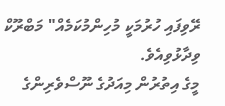ރޭވިފައި ހުރުމަކީ މުހިންމުކަމެއް" މަބްރޫކް ވިދާޅުވިއެވެ.
މީގެ އިތުރުން މިއަދުގެ ނޫސްވެރިންގެ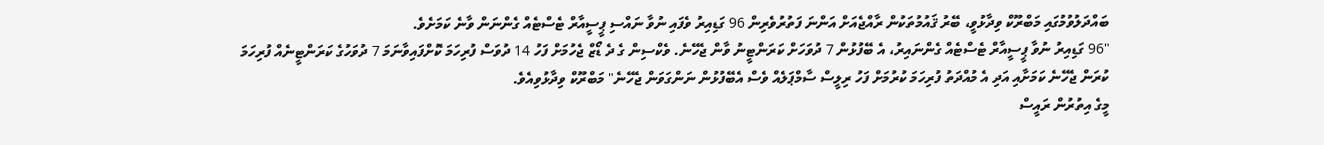ބައްދަލުވުމުގައި މަބްރޫކް ވިދާޅުވީ، ބޭރު ޤައުމުތަކުން ރާއްޖެއަށް އަންނަ ފަތުރުވެރިން 96 ގަޑިއިރު ވެފައި ނުވާ ނައްސި ޕީސީއާރް ޓެސްޓެއް ގެންނަން ވާނެ ކަމަށެވެ.
"96 ގަޑިއިރު ނުވާ ޕީސީއާރް ޓެސްޓެއް ގެންނައިރު، އެ ބޭފުޅުން 7 ދުވަހަށް ކަރަންޓީނު ވާން ޖެހޭނެ. ވެކްސިން ގެ ދެ ޑޯޒް ޖެހުމަށް ފަހު 14 ދުވަސް ފުރިހަމަ ކޮށްފައިވާނަމަ 7 ދުވަހުގެ ކަރަންޓީނެއް ފުރިހަމަ ކުރަން ޖެހޭނެ ކަމަށާއި އަދި އެ މުއްދަތު ފުރިހަމަ ކުރުމަށް ފަހު ރިލީސް ސާމްޕަލެއް ވެސް އެބޭފުޅުން ނަންގަވަން ޖެހޭނެ" މަބްރޫކް ވިދާޅުވިއެވެ.
މީގެ އިތުރުން ރައީސް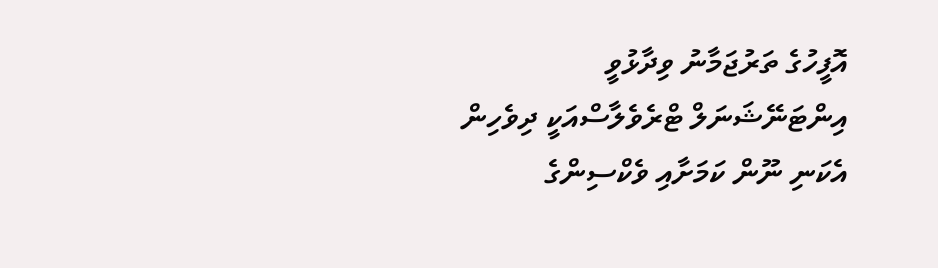އޮފީހުގެ ތަރުޖަމާނު ވިދާޅުވީ އިންޓަނޭޝަނަލް ޓްރެވެލާސްއަކީ ދިވެހިން އެކަނި ނޫން ކަމަށާއި ވެކްސިންގެ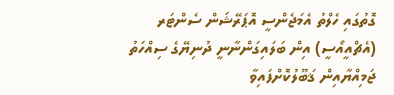ގޮތުގައި ހެލްތު އެމަޖެންސީ އޮޕަރޭޝަން ސެންޓަރ (އެޗްއީއޯސީ) އިން ބަލައިގަންނާނީ ދުނިޔޭގެ ސިއްހަތު ޖަމިއްޔާއިން ޤަބޫލުކޮށްފައިވާ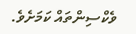ވެކްސިންތައް ކަމަށެވެ.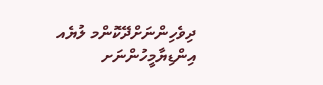ދިވެހިންނަށްދޭކޮންމ ލުޔެއ އިންޑިޔާމީހުންނަށ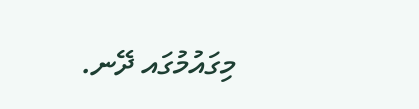މިގައުމުގައ ދޭނ.